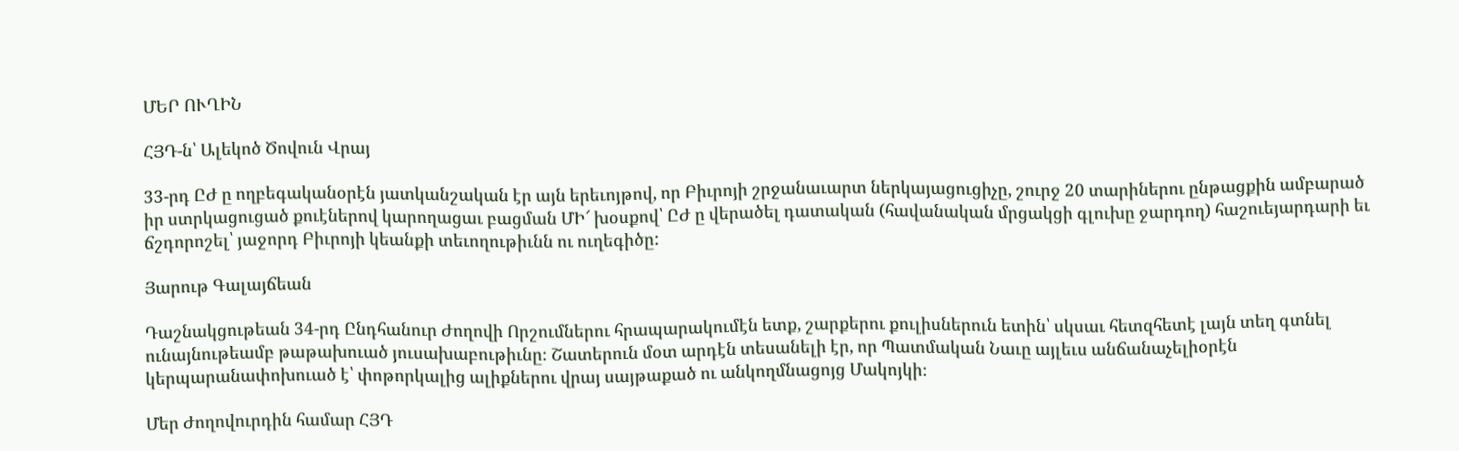ՄԵՐ ՈՒՂԻՆ

ՀՅԴ-ն՝ Ալեկոծ Ծովուն Վրայ

33-րդ ԸԺ ը ողբեգականօրէն յատկանշական էր այն երեւոյթով, որ Բիւրոյի շրջանաւարտ ներկայացուցիչը, շուրջ 20 տարիներու ընթացքին ամբարած իր ստրկացուցած քուէներով կարողացաւ բացման ՄԻ՜ խօսքով՝ ԸԺ ը վերածել դատական (հավանական մրցակցի գլուխը ջարդող) հաշուեյարդարի եւ ճշդորոշել՝ յաջորդ Բիւրոյի կեանքի տեւողութիւնն ու ուղեգիծը:

Յարութ Գալայճեան

Դաշնակցութեան 34-րդ Ընդհանուր Ժողովի Որշումներու հրապարակումէն ետք, շարքերու քուլիսներուն ետին՝ սկսաւ հետզհետէ լայն տեղ գտնել ունայնութեամբ թաթախուած յուսախաբութիւնը։ Շատերուն մօտ արդէն տեսանելի էր, որ Պատմական Նաւը այլեւս անճանաչելիօրէն  կերպարանափոխուած է՝ փոթորկալից ալիքներու վրայ սայթաքած ու անկողմնացոյց Մակոյկի։

Մեր Ժողովուրդին համար ՀՅԴ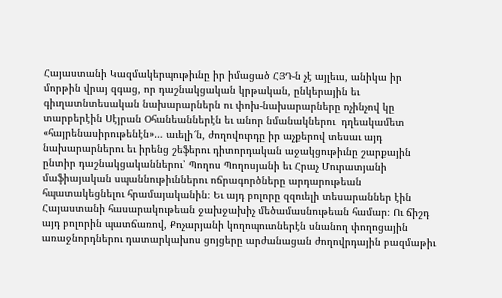Հայաստանի Կազմակերպութիւնը իր իմացած ՀՅԴ-ն չէ այլեւս, անիկա իր մորթին վրայ զգաց, որ դաշնակցական կրթական, ընկերային եւ գիւղատնտեսական նախարարներն ու փոխ-նախարարները ոչինչով կը տարբերէին Սէյրան Օհանեաններէն եւ անոր նմանակներու  դղեակամետ «հայրենասիրութենէն»… աւելի՜ն, ժողովուրդը իր աչքերով տեսաւ այդ նախարարներու եւ իրենց շեֆերու դիտորդական աջակցութիւնը շարքային ընտիր դաշնակցականներու՝ Պողոս Պողոսյանի եւ Հրաչ Մուրատյանի մաֆիայական սպաննութիւններու ոճրագործները արդարութեան հպատակեցնելու հրամայականին։ Եւ այդ բոլորը զզուելի տեսարաններ էին Հայաստանի հասարակութեան ջախջախիչ մեծամասնութեան համար։ Ու ճիշդ այդ բոլորին պատճառով, Քոչարյանի կողոպուտներէն սնանող փողոցային առաջնորդներու դատարկախոս ցոյցերը արժանացան ժողովրդային բազմաթիւ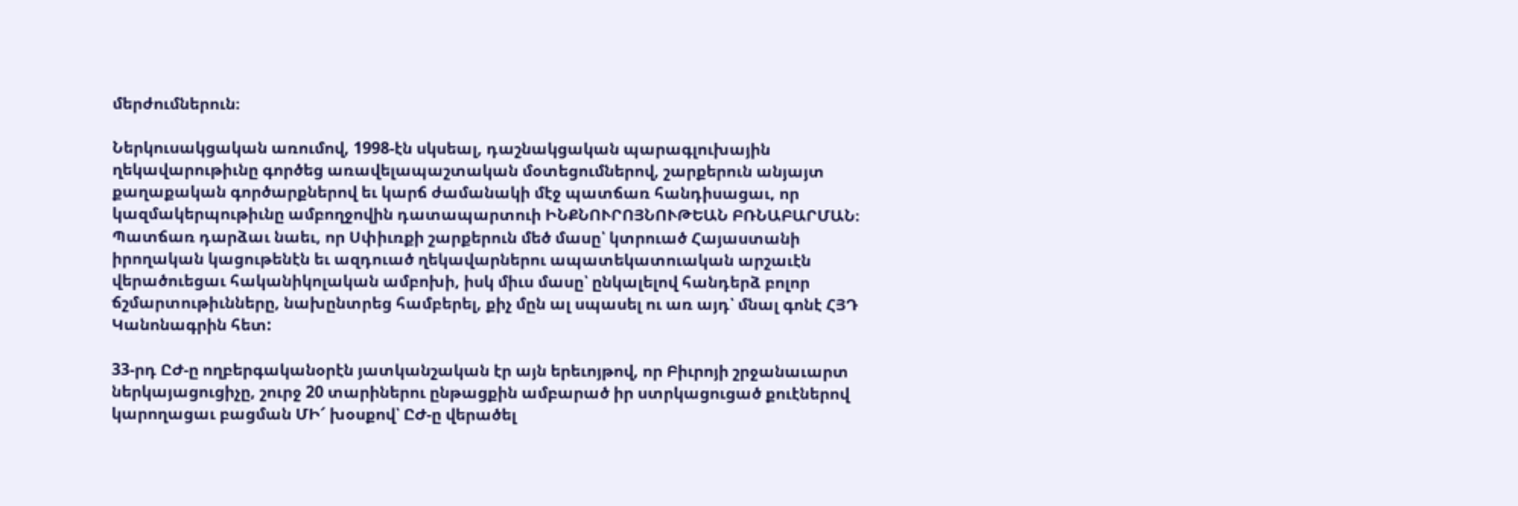մերժումներուն։

Ներկուսակցական առումով, 1998-էն սկսեալ, դաշնակցական պարագլուխային ղեկավարութիւնը գործեց առավելապաշտական մօտեցումներով, շարքերուն անյայտ քաղաքական գործարքներով եւ կարճ ժամանակի մէջ պատճառ հանդիսացաւ, որ կազմակերպութիւնը ամբողջովին դատապարտուի ԻՆՔՆՈՒՐՈՅՆՈՒԹԵԱՆ ԲՌՆԱԲԱՐՄԱՆ։ Պատճառ դարձաւ նաեւ, որ Սփիւռքի շարքերուն մեծ մասը՝ կտրուած Հայաստանի իրողական կացութենէն եւ ազդուած ղեկավարներու ապատեկատուական արշաւէն վերածուեցաւ հականիկոլական ամբոխի, իսկ միւս մասը՝ ընկալելով հանդերձ բոլոր ճշմարտութիւնները, նախընտրեց համբերել, քիչ մըն ալ սպասել ու առ այդ՝ մնալ գոնէ ՀՅԴ Կանոնագրին հետ:

33-րդ ԸԺ-ը ողբերգականօրէն յատկանշական էր այն երեւոյթով, որ Բիւրոյի շրջանաւարտ ներկայացուցիչը, շուրջ 20 տարիներու ընթացքին ամբարած իր ստրկացուցած քուէներով կարողացաւ բացման ՄԻ՜ խօսքով՝ ԸԺ-ը վերածել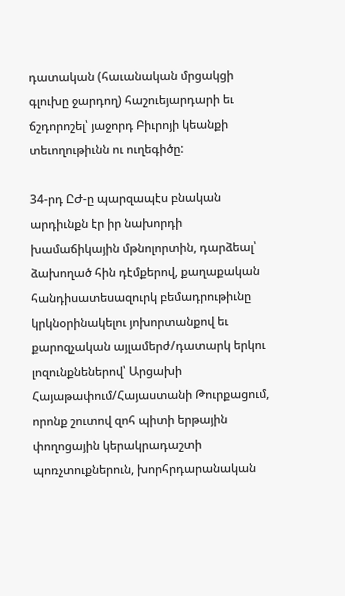դատական (հաւանական մրցակցի գլուխը ջարդող) հաշուեյարդարի եւ ճշդորոշել՝ յաջորդ Բիւրոյի կեանքի տեւողութիւնն ու ուղեգիծը:

34-րդ ԸԺ-ը պարզապէս բնական արդիւնքն էր իր նախորդի խամաճիկային մթնոլորտին, դարձեալ՝ ձախողած հին դէմքերով, քաղաքական հանդիսատեսազուրկ բեմադրութիւնը կրկնօրինակելու յոխորտանքով եւ քարոզչական այլամերժ/դատարկ երկու լոզունքնեներով՝ Արցախի Հայաթափում/Հայաստանի Թուրքացում, որոնք շուտով զոհ պիտի երթային փողոցային կերակրադաշտի պոռչտուքներուն, խորհրդարանական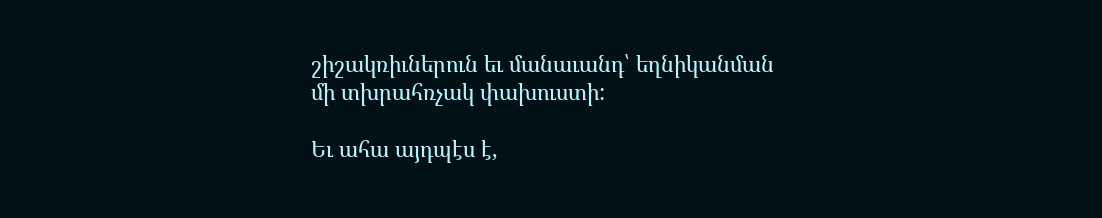շիշակռիւներուն եւ մանաւանդ՝ եղնիկանման մի տխրահռչակ փախուստի:

Եւ ահա այդպէս է,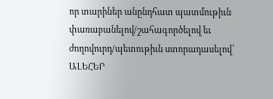որ տարիներ անընդհատ պատմութիւն փառաբանելով/շահագործելով եւ ժողովուրդ/պետութիւն ստորադասելով՝ ԱԼԵՀԵՐ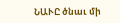ՆԱՒԸ ծնաւ մի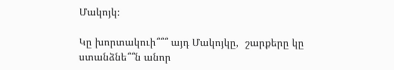Մակոյկ։

Կը խորտակուի՞՞՞ այդ Մակոյկը,  շարքերը կը ստանձնե՞՞ն անոր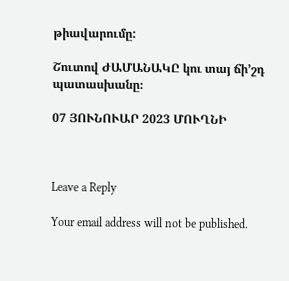թիավարումը:

Շուտով ԺԱՄԱՆԱԿԸ կու տայ ճի’շդ պատասխանը։

07 ՅՈՒՆՈՒԱՐ 2023 ՄՈՒՂՆԻ



Leave a Reply

Your email address will not be published.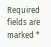Required fields are marked *